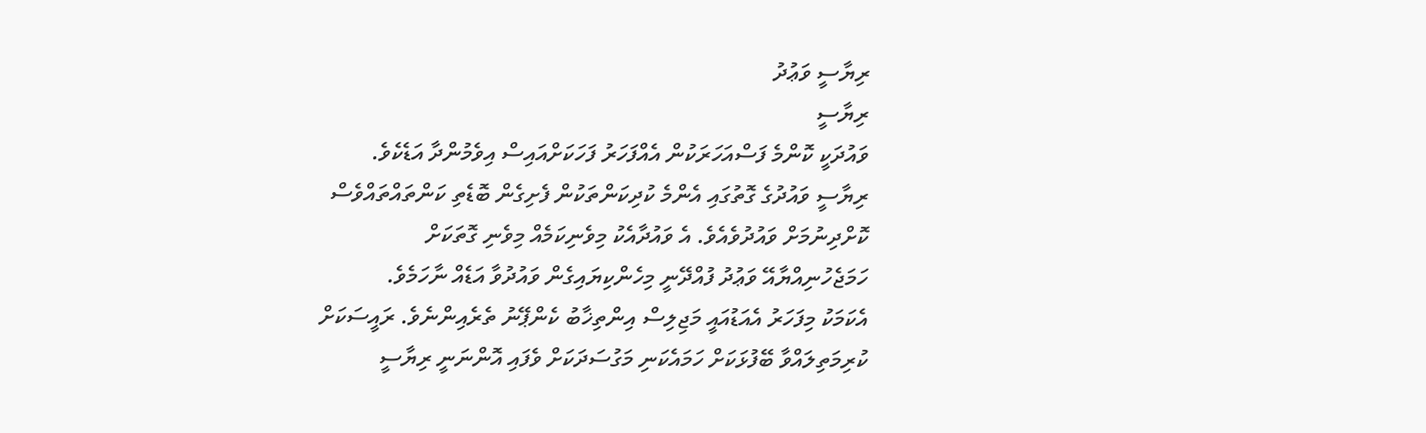ރިޔާސީ ވަޢުދު
ރިޔާސީ
ވައުދަކީ ކޮންމެ ފަސްއަހަރަކުން އެއްފަހަރު ފަހަކަށްއައިސް އިވެމުންދާ އަޑެކެވެ.
ރިޔާސީ ވައުދުގެ ގޮތުގައި އެންމެ ކުދިކަންތަކުން ފެށިގެން ބޮޑެތި ކަންތައްތައްވެސް
ކޮށްދިނުމަށް ވައުދުވެއެވެ. އެ ވައުދާއެކު މިވެނިކަމެއް މިވެނި ގޮތަކަށް
ހަމަޖެހުނިއްޔާއޭ ވަޢުދު ފުއްދޭނީ މިހެންކިޔައިގެން ވައުދުވާ އަޑެއް ނާހަމެވެ.
އެކަމަކު މިފަހަރު އެއަޑުއައީ މަޖިލިސް އިންތިޚާބު ކެންޕޭނު ތެރެއިންނެވެ. ރައީސަކަށް
ކުރިމަތިލައްވާ ބޭފުޅަކަށް ހަމައެކަނި މަގުސަދަކަށް ވެފައި އޮންނަނީ ރިޔާސީ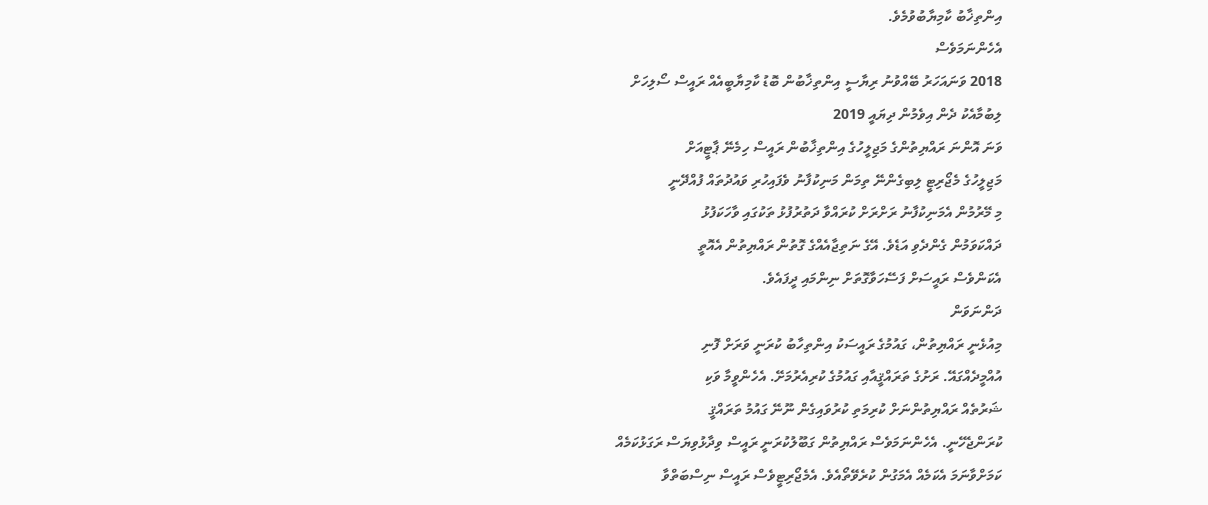އިންތިޚާބު ކާމިޔާބުވުމެވެ.
އެހެންނަމަވެސް
2018 ވަނައަހަރު ބޭއްވުނު ރިޔާސީ އިންތިޚާބުން ބޮޑު ކާމިޔާބީއެއް ރައީސް ސޯލިހަށް
ލިބުމާއެކު ދެން އިވެމުން ދިޔައީ 2019
ވަނަ އޮންނަ ރައްޔިތުންގެ މަޖިލީހުގެ އިންތިޚާބުން ރައީސް ހިމެނޭ ޕާޓީއަށް
މަޖިލީހުގެ މެޖޯރިޓީ ލިބިގެންނޭ ތިމަން މަނިކުފާނު ވެފައިހުރި ވައުދުތައް ފުއްދޭނީ
މި މޭރުމުން އެމަނިކުފާނު ރަށްރަށް ކުރައްވާ ދަތުރުފުޅު ތަކުގައި ވާހަކަފުޅު
ދައްކަވަމުން ގެންދެވި އަޑެވެ. އޭގެ ނަތިޖާއެއްގެ ގޮތުން ރައްޔިތުން އެއޮތީ
އެކަންވެސް ރައީސަށް ފަސޭހަވާގޮތަށް ނިންމައި ދީފައެވެ.
ދަންނަވަން
މިއުޅެނީ ރައްޔިތުން، ގައުމުގެ ރައީސަކު އިންތިހާބު ކުރަނީ ވަރަށް ފޮނި
އުއްމީދެއްގައޭ. ރަށުގެ ތަރައްޤީއާއި ގައުމުގެ ކުރިއެރުމަށޭ. އެހެންވީމާ ވަކި
ޝަރުތެއް ރައްޔިތުންނަށް ކުރިމަތި ކުރުވައިގެން ނޫނޭ ގައުމު ތަރައްޤީ
ކުރަންޖެހޭނީ. އެހެންނަމަވެސް ރައްޔިތުން ގަބޫލުކުރަނީ ރައީސް ވިދާޅުވިޔަސް ރަގަޅުކަމެއް
ކަމަށްވާނަމަ އެކަމެއް އެމަގުން ކުރެވޭތޯއެވެ. އެމެޖޯރިޓީވެސް ރައީސް ނިސްބަތްވާ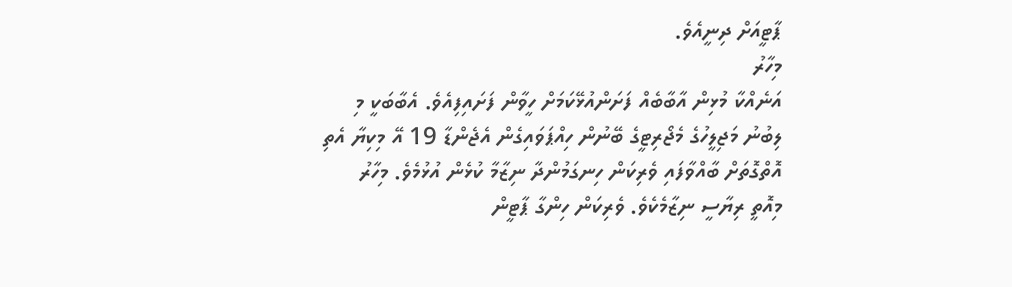ޕާޓީއަށް ދިނީއެވެ.
މިހާރު
އަނެއްކާ މުޅިން އާބާބެއް ފަށަންއުޅޭކަމަށް ހީވާން ފަށައިފިއެވެ. އެބާބަކީ މި
ލިބުނު މަޖިލީހުގެ މެޖޯރިޓީގެ ބޭނުން ހިއްޕަވައިގެން އެޖެންޑާ 19 އޭ މިކިޔާ އެތި
އޮތްގޮތަށް ބާއްވާފައި ވެރިކަން ހިނގަމުންދާ ނިޒާމާ ކުޅެން އުޅުމެވެ. މިހާރު
މިއޮތީ ރިޔާސީ ނިޒާމެކެވެ. ވެރިކަން ހިންގާ ޕާޓީން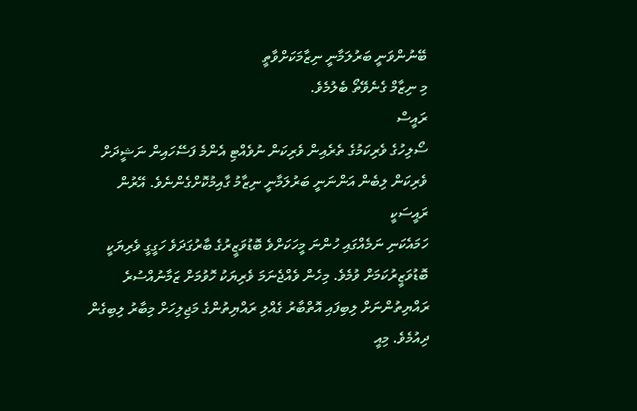ބޭނުންވަނީ ބަރުލަމާނީ ނިޒާމަކަށްވާތީ
މި ނިޒާމް ގެނެވޭތޯ ބެލުމެވެ.
ރައީސް
ސޯލިހުގެ ވެރިކަމުގެ ތެރެއިން ވެރިކަން ނުވެއްޓި އެންމެ ފަސޭހައިން ނަޝީދަށް
ވެރިކަން ލިބެން އަންނަނީ ބަރުލަމާނީ ނިޒާމު ގާއިމުކޮށްގެންނެވެ. އޭރުން ރައީސަކީ
ހަމައެކަނި ނަމެއްގައި ހުންނަ މީހަކަށްވެ ބޮޑުވަޒީރުގެ ބާރުގަދަވެ ހަގީގީ ވެރިޔަކީ
ބޮޑުވަޒީރުކަމަށް ވުމެވެ. މިހެން ވެއްޖެނަމަ ވެރިޔަކު ހޮވުމަށް ޒަމާނުއްސުރެ
ރައްޔިތުންނަށް ލިބިފައި އޮތްބާރު ގެއްލި ރައްޔިތުންގެ މަޖިލިހަށް މިބާރު ލިބިގެން
ދިއުމެވެ. މިއީ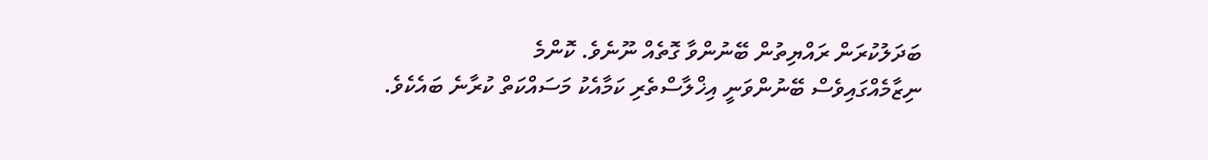ބަދަލުކުރަން ރައްޔިތުން ބޭނުންވާ ގޮތެއް ނޫނެވެ. ކޮންމެ
ނިޒާމެއްގައިވެސް ބޭނުންވަނީ އިޚްލާސްތެރި ކަމާއެކު މަސައްކަތް ކުރާނެ ބައެކެވެ.